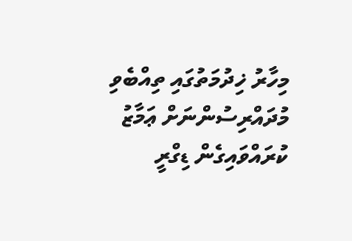މިހާރު ޚިދުމަތުގައި ތިއްބެވި މުދައްރިސުންނަށް ޢަމާޒު ކުރައްވައިގެން ޑިގްރީ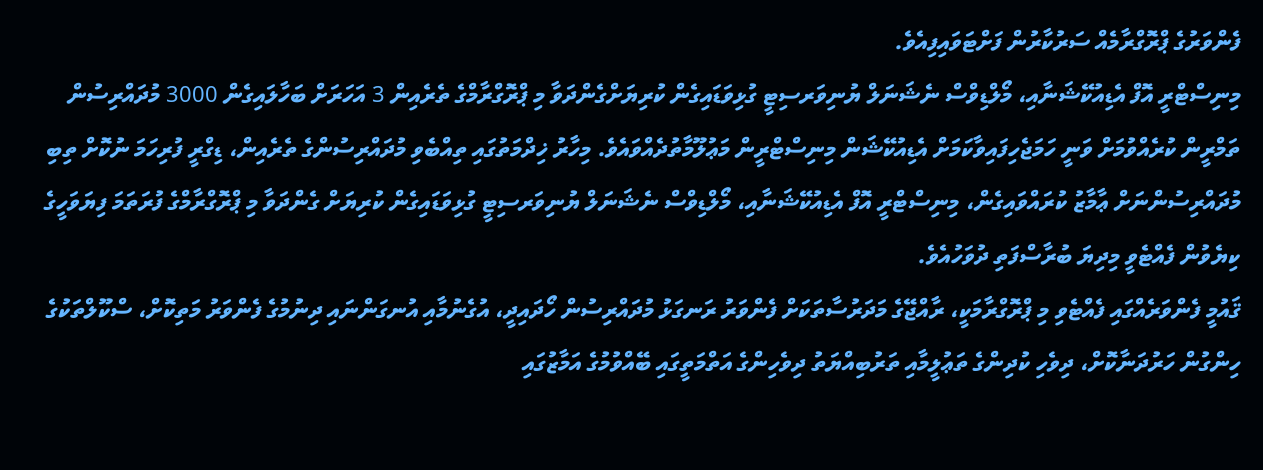ފެންވަރުގެ ޕްރޮގްރާމެއް ސަރުކާރުން ފަށްޓަވައިފިއެވެ.
މިނިސްޓްރީ އޮފް އެޑިއުކޭޝަނާއި، މޯލްޑިވްސް ނެޝަނަލް ޔުނިވަރސިޓީ ގުޅިވަޑައިގެން ކުރިޔަށްގެންދަވާ މި ޕްރޮގްރާމްގެ ތެރެއިން 3 އަހަރަށް ބަހާލައިގެން 3000 މުދައްރިސުން ތަމްރީން ކުރެއްވުމަށް ވަނީ ހަމަޖެހިފައިވާކަމަށް އެޑިއުކޭޝަން މިނިސްޓްރީން މަޢުލޫމާތުދެއްވައެވެ. މިހާރު ޚިދްމަތުގައި ތިއްބެވި މުދައްރިސުންގެ ތެރެއިން، ޑިގްރީ ފުރިހަމަ ނުކޮށް ތިބި މުދައްރިސުންނަށް ޢާމާޒު ކުރައްވައިގެން، މިނިސްޓްރީ އޮފް އެޑިއުކޭޝަނާއި، މޯލްޑިވްސް ނެޝަނަލް ޔުނިވަރސިޓީ ގުޅިވަޑައިގެން ކުރިޔަށް ގެންދަވާ މި ޕްރޮގްރާމްގެ ފުރަތަމަ ފިޔަވަހީގެ ކިޔެވުން ފެއްޓެވީ މިދިޔަ ބުރާސްފަތި ދުވަހުއެވެ.
ޤައުމީ ފެންވަރެއްގައި ފެއްޓެވި މި ޕްރޮގްރާމަކީ، ރާއްޖޭގެ މަދަރުސާތަކަށް ފެންވަރު ރަނގަޅު މުދައްރިސުން ހޯދައިދީ، އުގެނުމާއި އުނގަންނައި ދިނުމުގެ ފެންވަރު މަތިކޮށް، ސްކޫލްތަކުގެ ހިންގުން ހަރުދަނާކޮށް، ދިވެހި ކުދިންގެ ތަޢުލީމާއި ތަރުބިއްޔަތު ދިވެހިންގެ އަތްމަތީގައި ބޭއްވުމުގެ އަމާޒުގައި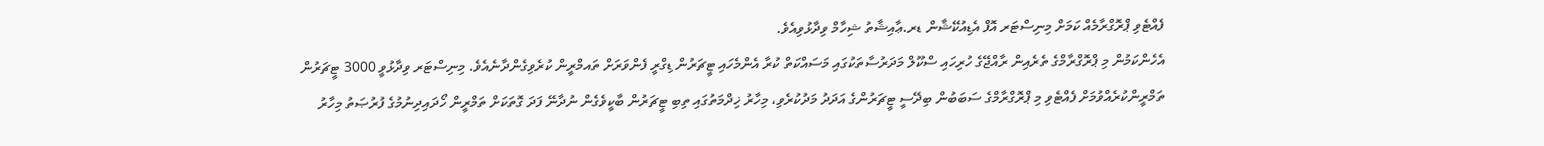ފެއްޓެވި ޕްރޮގްރާމެއް ކަމަށް މިނިސްޓަރ އޮފް އެޑިއުކޭޝާން ޑރ.ޢާއިޝާތު ޝިހާމް ވިދާޅުވިއެވެ.
އެހެންކަމުން މި ޕްރޮގްރާމްގެ ތެރެއިން ރާއްޖޭގެ ހުރިހައި ސްކޫލް މަދަރުސާތަކުގައި މަސައްކަތް ކުރާ އެންމެހައި ޓީޗަރުން ޑިގްރީ ފެންވަރަށް ތައމްރީން ކުރެވިގެންދާނެއެވެ. މިނިސްޓަރ ވިދާޅުވީ 3000 ޓީޗަރުން ތަމްރީންކުރެއްވުމަށް ފެއްޓެވި މި ޕްރޮގްރާމްގެ ސަބަބުން ބިދޭސީ ޓީޗަރުންގެ އަދަދު މަދުކުރެވި، މިހާރު ޚިދްމަތުގައި ތިބި ޓީޗަރުން ބާކީވެގެން ނުދާނޭ ފަދަ ގޮތަކަށް ތަމްރީން ހޯދައިދިނުމުގެ ފުރުޞަތު މިހާރު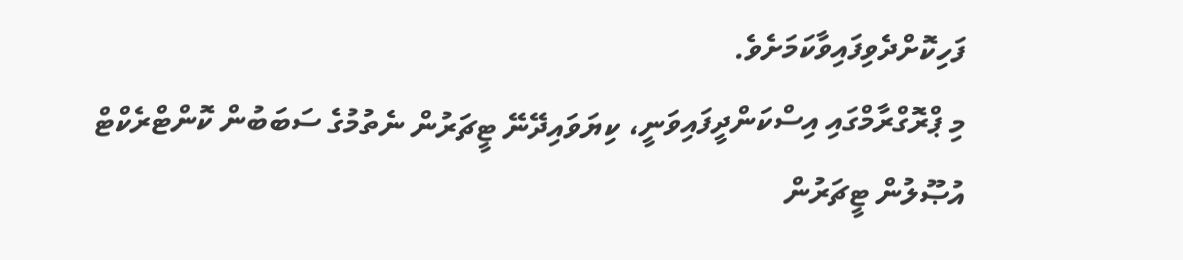ފަހިކޮށްދެވިފައިވާކަމަށެވެ.
މި ޕްރޮގްރާމްގައި އިސްކަންދީފައިވަނީ، ކިޔަވައިދޭނޭ ޓީޗަރުން ނެތުމުގެ ސަބަބުން ކޮންޓްރެކްޓް އުޞޫލުން ޓީޗަރުން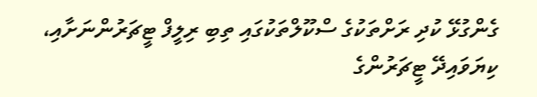ގެންގުޅޭ ކުދި ރަށްތަކުގެ ސްކޫލްތަކުގައި ތިބި ރިލީފް ޓީޗަރުންނަށާއި، ކިޔަވައިދޭ ޓީޗަރުންގެ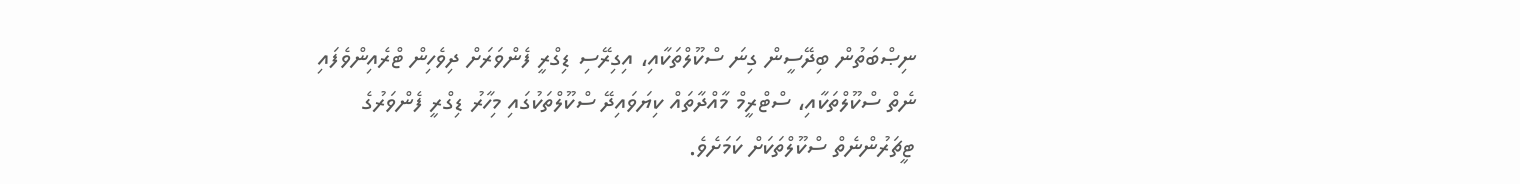ނިޞްބަތުން ބިދޭސީން ގިނަ ސްކޫލްތަކާއި، އިގިރޭސި ޑިގްރީ ފެންވަރަށް ދިވެހިން ޓްރެއިންވެފައި ނެތް ސްކޫލްތަކާއި، ސްޓްރީމް މާއްދާތައް ކިޔަވައިދޭ ސްކޫލްތަކުގައި މިހާރު ޑިގްރީ ފެންވަރުގެ ޓީޗަރުންނެތް ސްކޫލްތަކަށް ކަމަށެވެ.